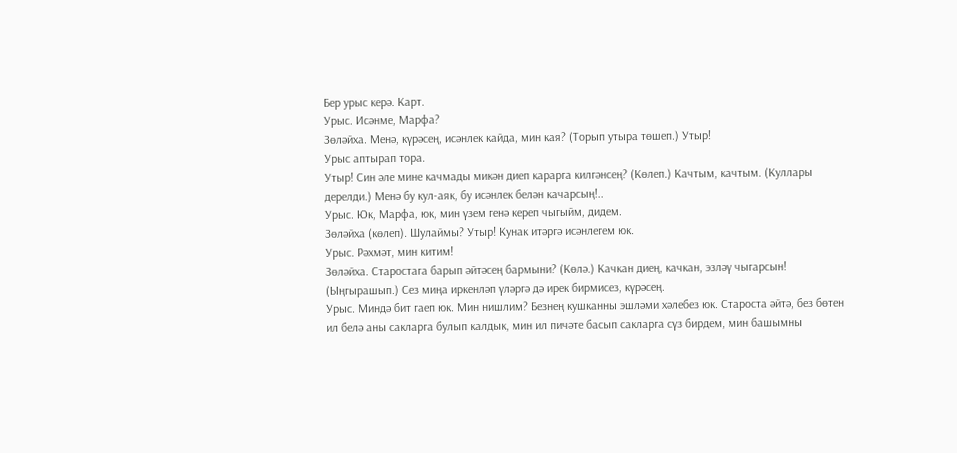Бер урыс керә. Карт.
Урыс. Исәнме, Марфа?
Зөләйха. Менә, күрәсең, исәнлек кайда, мин кая? (Торып утыра төшеп.) Утыр!
Урыс аптырап тора.
Утыр! Син әле мине качмады микән диеп карарга килгәнсең? (Көлеп.) Качтым, качтым. (Куллары дерелди.) Менә бу кул-аяк, бу исәнлек белән качарсың!..
Урыс. Юк, Марфа, юк, мин үзем генә кереп чыгыйм, дидем.
Зөләйха (көлеп). Шулаймы? Утыр! Кунак итәргә исәнлегем юк.
Урыс. Рәхмәт, мин китим!
Зөләйха. Старостага барып әйтәсең бармыни? (Көлә.) Качкан диең, качкан, эзләү чыгарсын! (Ыңгырашып.) Сез миңа иркенләп үләргә дә ирек бирмисез, күрәсең.
Урыс. Миндә бит гаеп юк. Мин нишлим? Безнең кушканны эшләми хәлебез юк. Староста әйтә, без бөтен ил белә аны сакларга булып калдык, мин ил пичәте басып сакларга сүз бирдем, мин башымны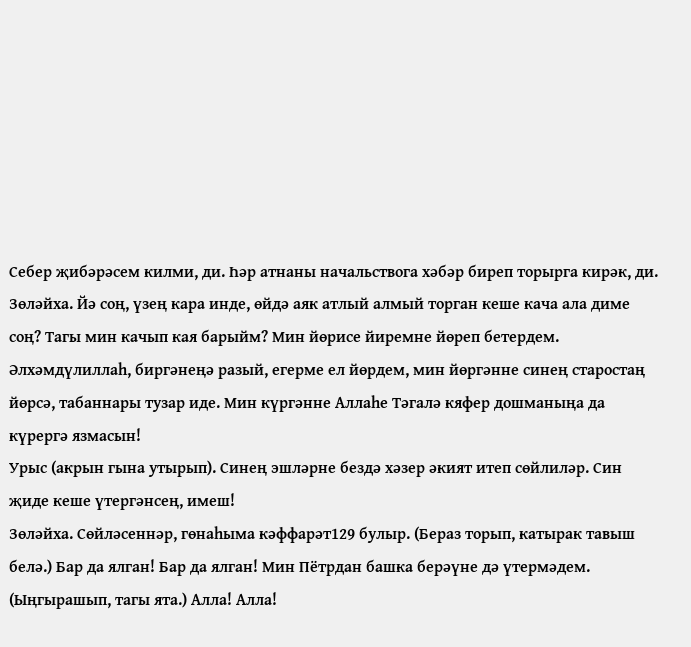Себер җибәрәсем килми, ди. Һәр атнаны начальствога хәбәр биреп торырга кирәк, ди.
Зөләйха. Йә соң, үзең кара инде, өйдә аяк атлый алмый торган кеше кача ала диме соң? Тагы мин качып кая барыйм? Мин йөрисе йиремне йөреп бетердем. Әлхәмдүлиллаһ, биргәнеңә разый, егерме ел йөрдем, мин йөргәнне синең старостаң йөрсә, табаннары тузар иде. Мин күргәнне Аллаһе Тәгалә кяфер дошманыңа да күрергә язмасын!
Урыс (акрын гына утырып). Синең эшләрне бездә хәзер әкият итеп сөйлиләр. Син җиде кеше үтергәнсең, имеш!
Зөләйха. Сөйләсеннәр, гөнаһыма кәффарәт129 булыр. (Бераз торып, катырак тавыш белә.) Бар да ялган! Бар да ялган! Мин Пётрдан башка берәүне дә үтермәдем. (Ыңгырашып, тагы ята.) Алла! Алла!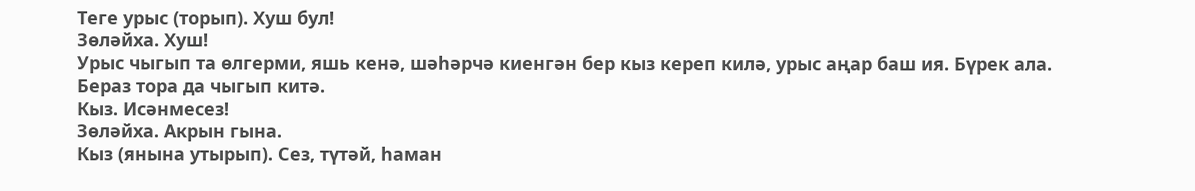Теге урыс (торып). Хуш бул!
Зөләйха. Хуш!
Урыс чыгып та өлгерми, яшь кенә, шәһәрчә киенгән бер кыз кереп килә, урыс аңар баш ия. Бүрек ала. Бераз тора да чыгып китә.
Кыз. Исәнмесез!
Зөләйха. Акрын гына.
Кыз (янына утырып). Сез, түтәй, һаман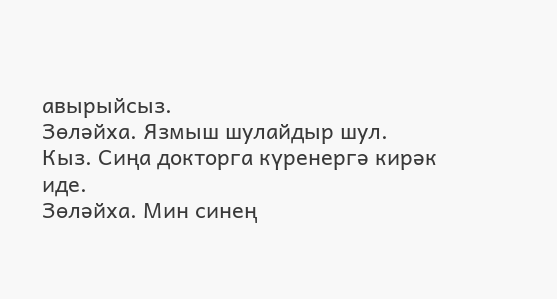авырыйсыз.
Зөләйха. Язмыш шулайдыр шул.
Кыз. Сиңа докторга күренергә кирәк иде.
Зөләйха. Мин синең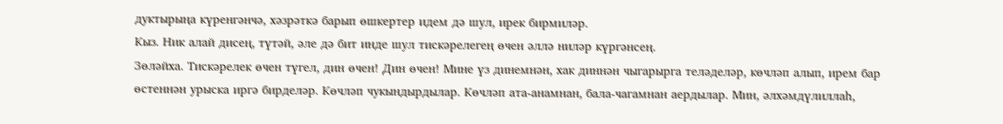дуктырыңа күренгәнчә, хәзрәткә барып өшкертер идем дә шул, ирек бирмиләр.
Кыз. Ник алай дисең, түтәй, әле дә бит инде шул тискәрелегең өчен әллә ниләр күргәнсең.
Зөләйха. Тискәрелек өчен түгел, дин өчен! Дин өчен! Мине үз динемнән, хак диннән чыгарырга теләделәр, көчләп алып, ирем бар өстеннән урыска иргә бирделәр. Көчләп чукындырдылар. Көчләп ата-анамнан, бала-чагамнан аердылар. Мин, әлхәмдүлиллаһ,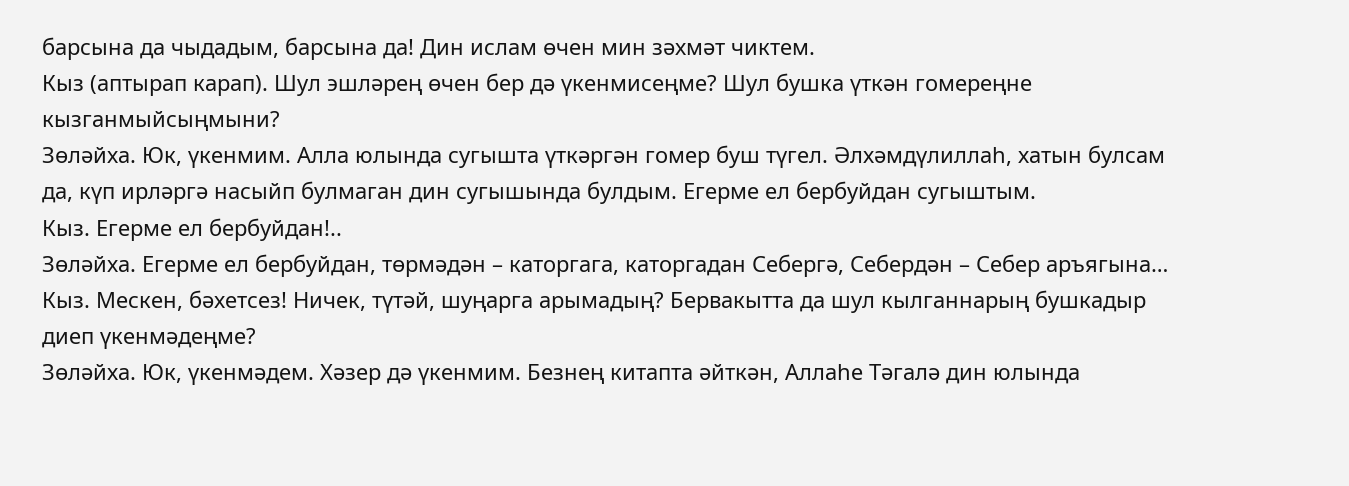барсына да чыдадым, барсына да! Дин ислам өчен мин зәхмәт чиктем.
Кыз (аптырап карап). Шул эшләрең өчен бер дә үкенмисеңме? Шул бушка үткән гомереңне кызганмыйсыңмыни?
Зөләйха. Юк, үкенмим. Алла юлында сугышта үткәргән гомер буш түгел. Әлхәмдүлиллаһ, хатын булсам да, күп ирләргә насыйп булмаган дин сугышында булдым. Егерме ел бербуйдан сугыштым.
Кыз. Егерме ел бербуйдан!..
Зөләйха. Егерме ел бербуйдан, төрмәдән – каторгага, каторгадан Себергә, Себердән – Себер аръягына…
Кыз. Мескен, бәхетсез! Ничек, түтәй, шуңарга арымадың? Бервакытта да шул кылганнарың бушкадыр диеп үкенмәдеңме?
Зөләйха. Юк, үкенмәдем. Хәзер дә үкенмим. Безнең китапта әйткән, Аллаһе Тәгалә дин юлында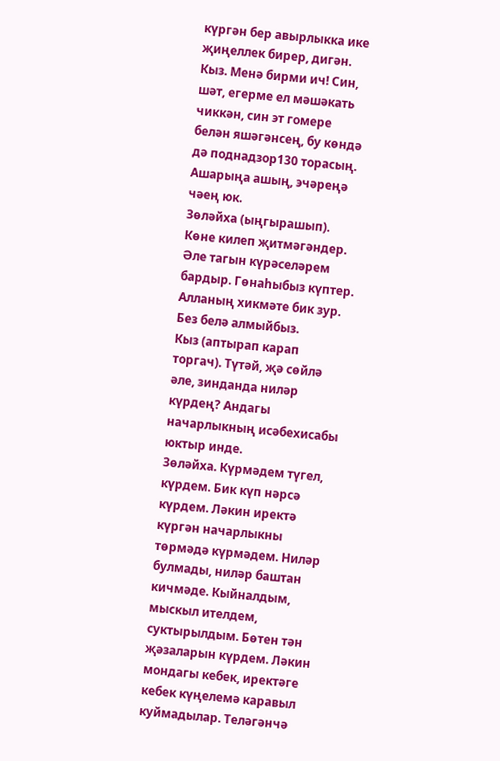күргән бер авырлыкка ике җиңеллек бирер, дигән.
Кыз. Менә бирми ич! Син, шәт, егерме ел мәшәкать чиккән, син эт гомере белән яшәгәнсең, бу көндә дә поднадзор130 торасың. Ашарыңа ашың, эчәреңә чәең юк.
Зөләйха (ыңгырашып). Көне килеп җитмәгәндер. Әле тагын күрәселәрем бардыр. Гөнаһыбыз күптер. Алланың хикмәте бик зур. Без белә алмыйбыз.
Кыз (аптырап карап торгач). Түтәй, җә сөйлә әле, зинданда ниләр күрдең? Андагы начарлыкның исәбехисабы юктыр инде.
Зөләйха. Күрмәдем түгел, күрдем. Бик күп нәрсә күрдем. Ләкин иректә күргән начарлыкны төрмәдә күрмәдем. Ниләр булмады, ниләр баштан кичмәде. Кыйналдым, мыскыл ителдем, суктырылдым. Бөтен тән җәзаларын күрдем. Ләкин мондагы кебек, иректәге кебек күңелемә каравыл куймадылар. Теләгәнчә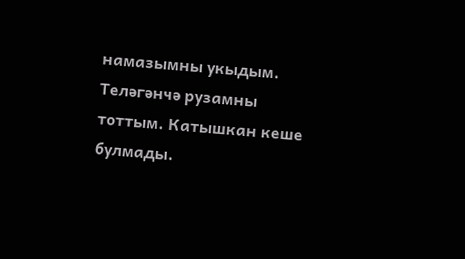намазымны укыдым. Теләгәнчә рузамны тоттым. Катышкан кеше булмады.